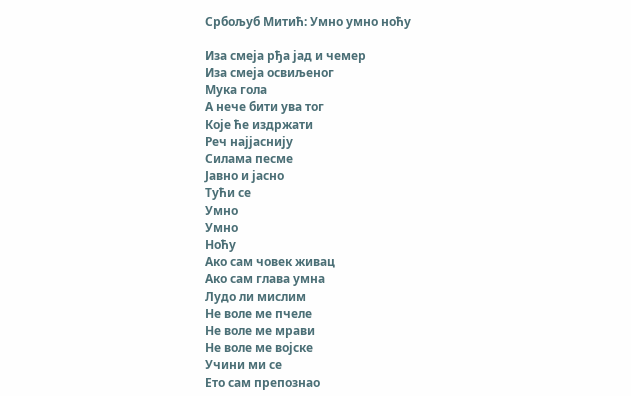Србољуб Митић: Умно умно ноћу

Иза смеја рђа јад и чемер
Иза смеја освиљеног
Мука гола
А нече бити ува тог
Које ће издржати
Реч најјаснију
Силама песме
Јавно и јасно
Тући се
Умно
Умно
Ноћу
Ако сам човек живац
Ако сам глава умна
Лудо ли мислим
Не воле ме пчеле
Не воле ме мрави
Не воле ме војске
Учини ми се
Ето сам препознао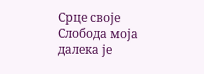Срце своје
Слобода моја далека је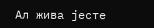Ал жива јесте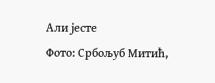Али јесте
Фото: Србољуб Митић,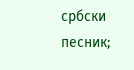србски песник;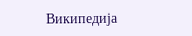Википедија